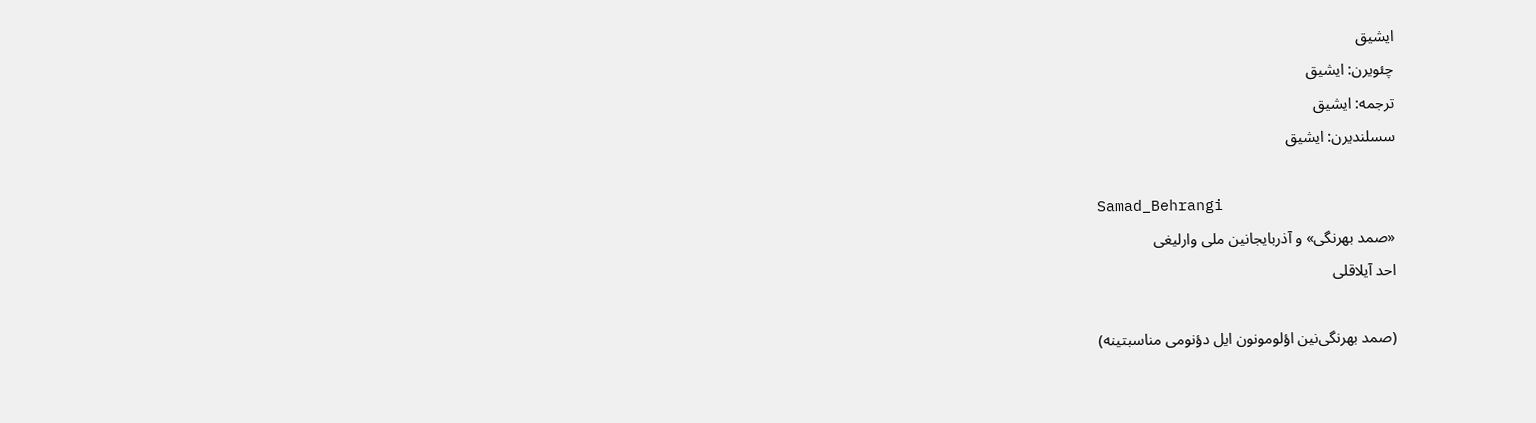ایشیق
چئویرن: ایشیق
ترجمه: ایشیق
سسلندیرن: ایشیق

Samad_Behrangi
«صمد بهرنگی» و آذربایجانین ملی وارلیغی
احد آیلاقلی

(صمد بهرنگی‌نین اؤلومونون ایل دؤنومی مناسبتینه)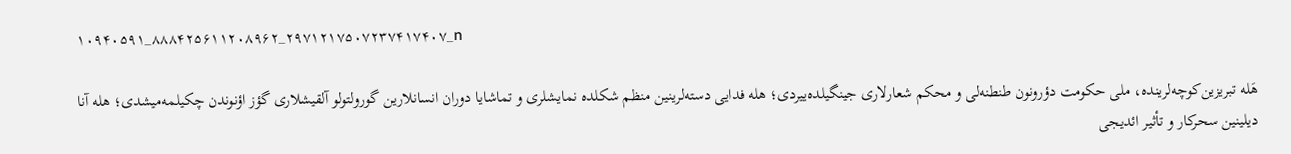۱۰۹۴۰۵۹۱_۸۸۸۴۲۵۶۱۱۲۰۸۹۶۲_۲۹۷۱۲۱۷۵۰۷۲۳۷۴۱۷۴۰۷_n

هَله تبریزین‌کوچه‌لرینده، ملی حکومت دؤرونون طنطنه‌لی و محکم شعارلاری جینگیلده‌ییردی؛ هله فدایی دسته‌لرینین منظم شکلده ‌نمایشلری و تماشایا دوران انسانلارین گورولتولو آلقیشلاری گؤز اؤنوندن چکیلمه‌میشدی؛ هله آنا دیلینین سحرکار و تأثیر ائدیجی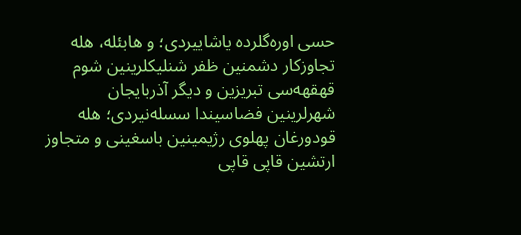حسی اوره‌گلرده یاشاییردی؛ و هابئله، هله تجاوزکار دشمنین ظفر شنلیکلرینین شوم قهقهه‌سی تبریزین و دیگر آذربایجان شهرلرینین فضاسیندا سسله‌نیردی؛ هله قودورغان پهلوی رژیمینین باسغینی و متجاوز ارتشین قاپی قاپی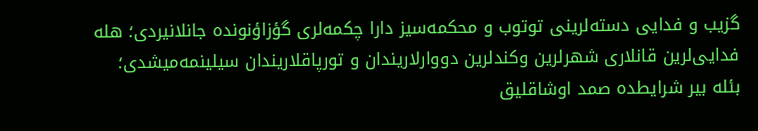گزیب و فدایی دسته‌لرینی توتوب و محکمه‌سیز دارا چکمه‌لری گؤزاؤنونده جانلانیردی؛ هله فدایی‌لرین قانلاری شهرلرین و‌کندلرین دووارلاریندان و تورپاقلاریندان ‌سیلینمه‌میشدی؛ بئله بیر شرایطده صمد اوشاقلیق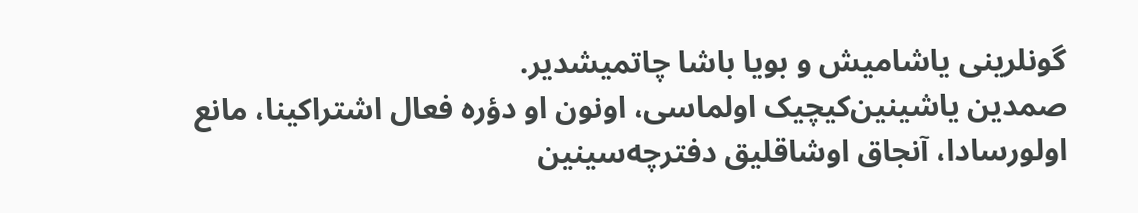گونلرینی یاشامیش و بویا باشا چاتمیشدیر.
صمدین یاشینین‌کیچیک اولماسی، اونون او دؤره فعال اشتراکینا، مانع اولورسادا، آنجاق اوشاقلیق دفترچه‌سینین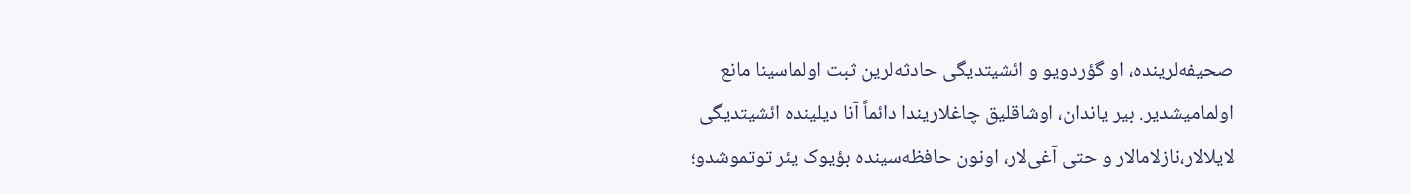صحیفه‌لرینده، او گؤردویو و ائشیتدیگی حادثه‌لرین ثبت اولماسینا مانع اولمامیشدیر. بیر یاندان، اوشاقلیق چاغلاریندا دائماً آنا دیلینده ائشیتدیگی لایلالار،‌نازلامالار و حتی آغی‌لار، اونون حافظه‌سینده بؤیوک یئر توتموشدو؛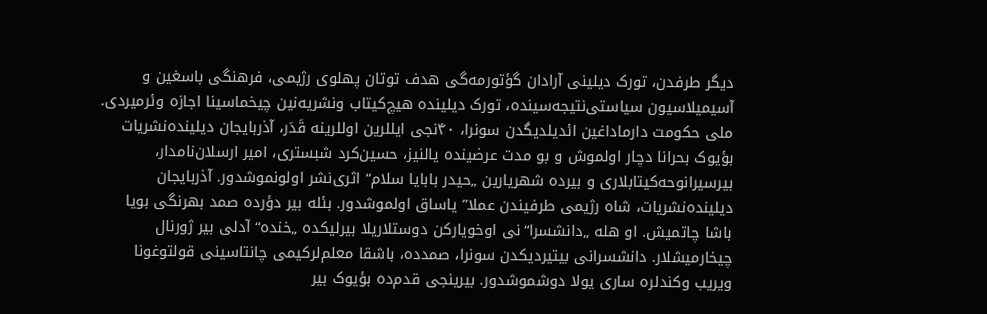دیگر طرفدن، تورک دیلینی آرادان گؤتورمه‌گی هدف توتان پهلوی رژیمی، فرهنگی باسغین و آسیمیلاسیون ‌سیاستی‌نتیجه‌سینده، تورک دیلینده هیچ‌کیتاب و‌نشریه‌نین چیخماسینا اجازه وئرمیردی.
ملی حکومت دارماداغین ائدیلدیگدن سونرا، ۴۰‌نجی ایللرین اوللرینه قَدَر، آذربایجان دیلینده‌نشریات بؤیوک بحرانا دچار اولموش و بو مدت عرضینده یالنیز، حسین‌کرد شبستری، امیر ارسلان‌نامدار، بیر‌سیرا‌نوحه‌کیتابلاری و بیرده شهریارین „حیدر بابایا سلام“ اثری‌نشر اولونموشدور. آذربایجان دیلینده‌نشریات، شاه رژیمی طرفیندن عملا” یاساق اولموشدور. بئله بیر دؤرده صمد بهرنگی بویا باشا چاتمیش. او هله „دانشسرا“نی اوخویارکن دوستلاریلا بیرلیکده „خنده“ آدلی بیر ژورنال چیخارمیشلار. دانشسرانی بیتیردیکدن سونرا، صمدده، باشقا معلم‌لر‌کیمی چانتاسینی قولتوغونا ویریب و‌کندلره ساری یولا دوشموشدور. بیرینجی قدم‌ده بؤیوک بیر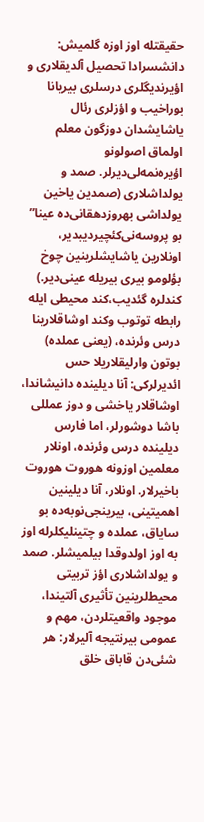حقیقتله اوز اوزه گلمیش: دانشسرادا تحصیل آلدیقلاری و اؤیرندیگلری درسلری بیریانا بوراخیب و اؤزلری رئال یاشایشدان دوزگون معلم اولماق اصولونو اؤیره‌نمه‌لی‌دیرلر. صمد و یولداشلاری (صمدین یاخین یولداشی بهروز‌دهقانی‌ده عینا” بو پروسه‌نی‌کئچیردیبدیر، اونلارین یاشایشلرینین چوخ بؤلومو بیری بیریله عینی‌دیر.) کندلره گئدیب،‌کند محیطی ایله رابطه توتوب و‌کند اوشاقلارینا درس وئرنده، (یعنی عملده) بوتون وارلیقلاریلا حس ائدیرلر‌کی: آنا دیلینده دانیشاندا، اوشاقلار یاخشی و دوز عمللی باشا دوشورلر، اما فارس دیلینده درس وئرنده، اونلار معلمین اوزونه هوروت هوروت باخیرلار. اونلار، آنا دیلینین اهمیتینی، بیرینجی‌نوبه‌ده بو سایاق، عملده و چتینلیکلرله اوز به اوز اولدوقدا بیلمیشلر. صمد و یولداشلاری اؤز تربیتی محیط‌لرینین تأثیری آلتیندا، موجود واقعیتلردن، مهم و عمومی بیر‌نتیجه آلیرلار: هر شئی‌دن قاباق خلق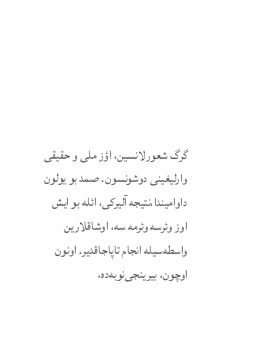گرگ شعورلانسین، اؤز ملی و حقیقی وارلیغینی دوشونسون. صمد بو یولون داوامیندا،‌نتیجه آلیر‌کی، ائله بو ایش اوز وئرسه وئرمه سه، اوشاقلارین واسطه‌سیله انجام تاپاجاقدیر. اونون اوچون، بیرینجی‌نوبه‌ده،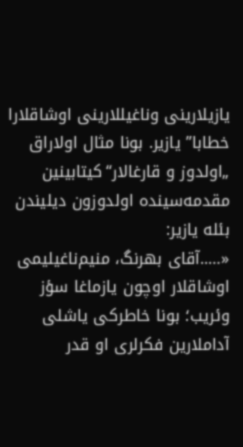یازیلارینی و‌ناغیللارینی اوشاقلارا خطابا” یازیر. بونا مثال اولاراق „اولدوز و قارغالار“کیتابینین مقدمه‌سینده اولدوزون دیلیندن بئله یازیر:
«…..آقای بهرنگ، منیم‌ناغیلیمی اوشاقلار اوچون یازماغا سؤز وئریب؛ بونا خاطر‌کی یاشلی آداملارین فکرلری او قدر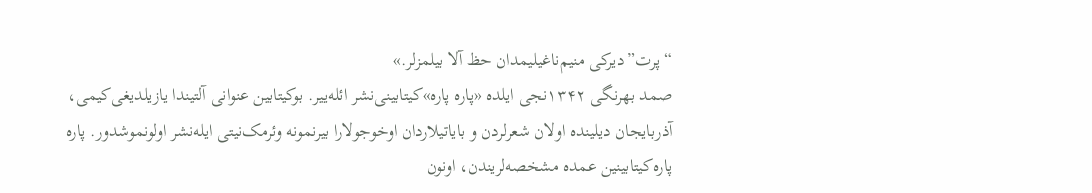“پرت”دیر‌کی منیم‌ناغیلیمدان حظ آلا بیلمزلر.»
صمد بهرنگی ۱۳۴۲‌نجی ایلده «پاره پاره»کیتابینی‌نشر ائله‌ییر. بو‌کیتابین عنوانی آلتیندا یازیلدیغی‌کیمی، آذربایجان دیلینده اولان شعرلردن و بایاتیلاردان اوخوجولارا بیر‌نمونه وئرمک‌نیتی ایله‌نشر اولونموشدور. پاره پاره‌کیتابینین عمده مشخصه‌لریندن، اونون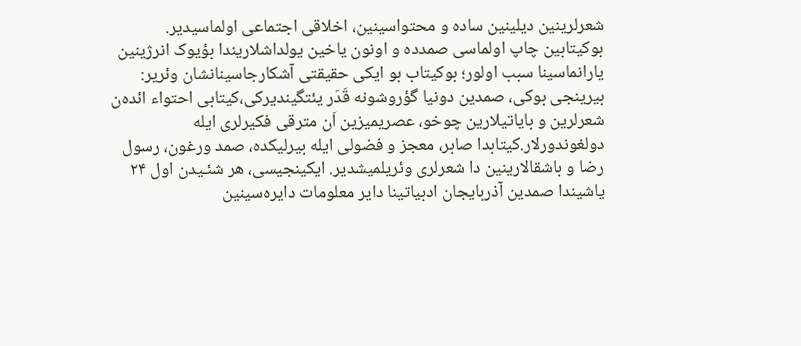شعرلرینین دیلینین ساده و محتواسینین، اخلاقی اجتماعی اولماسیدیر. بو‌کیتابین چاپ اولماسی صمدده و اونون یاخین یولداشلاریندا بؤیوک انرژینین یارانماسینا سبب اولور؛ بو‌کیتاب بو ایکی حقیقتی آشکارجاسینا‌نشان وئریر: بیرینجی بو‌کی، صمدین ‌دونیا گؤروشو‌نه قَدَر یئتگیندیر‌کی،‌کیتابی احتواء ائده‌ن شعرلرین و بایاتیلارین چوخو، عصریمیزین اَن مترقی فکیرلری ایله دولغوندورلار.کیتابدا صابر، معجز و فضولی ایله بیرلیکده، صمد ورغون، رسول رضا و باشقالارینین دا شعرلری وئریلمیشدیر. ایکینجیسی، هر شئـیدن اول ۲۴ یاشیندا صمدین آذربایجان ادبیاتینا دایر معلومات دایره‌سینین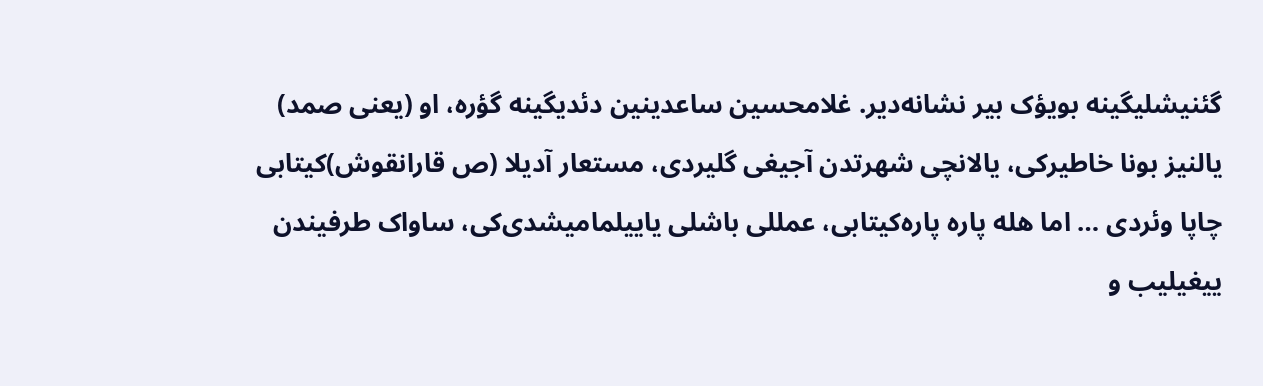گئنیشلیگینه بویؤک بیر ‌نشانه‌دیر. غلامحسین ساعدینین دئدیگینه گؤره، او (یعنی صمد) یالنیز بونا خاطیرکی، یالانچی شهرتدن آجیغی گلیردی، مستعار آدیلا (ص قارانقوش)کیتابی چاپا وئردی … اما هله پاره پاره‌کیتابی، عمللی باشلی یاییلمامیشدی‌کی، ساواک طرفیندن ییغیلیب و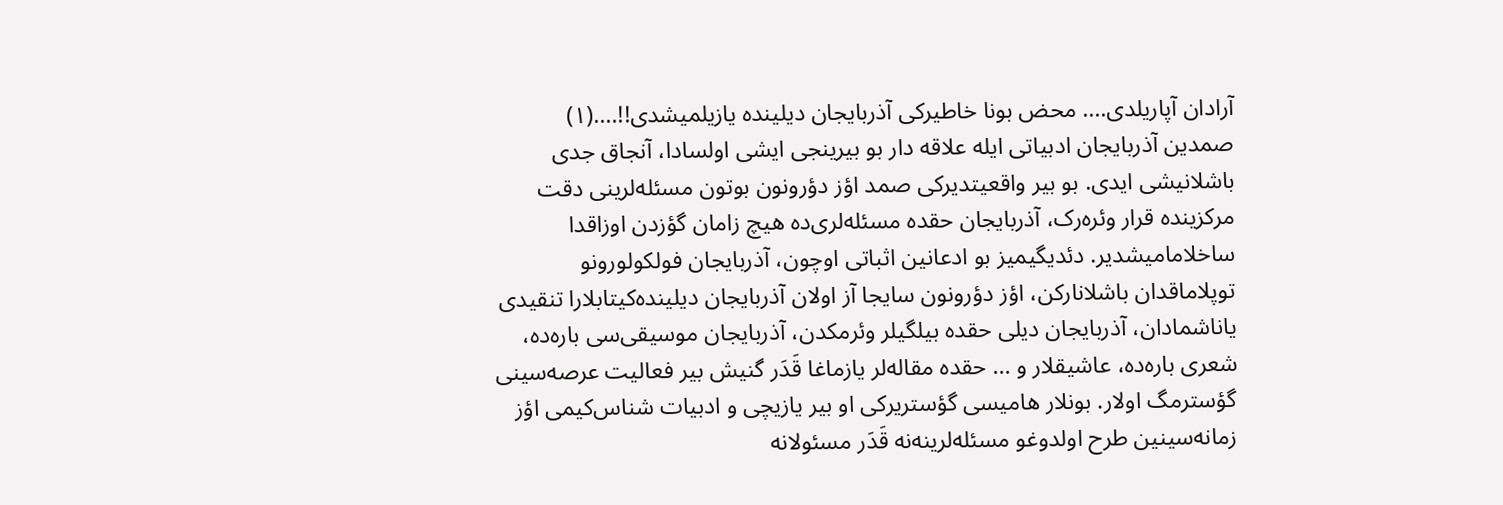آرادان آپاریلدی…. محض بونا خاطیرکی آذربایجان دیلینده یازیلمیشدی!!….(۱)
صمدین آذربایجان ادبیاتی ایله علاقه دار بو بیرینجی ایشی اولسادا، آنجاق جدی باشلانیشی ایدی. بو بیر واقعیتدیر‌کی صمد اؤز دؤرونون بوتون مسئله‌لرینی دقت مرکزینده قرار وئره‌رک، آذربایجان حقده مسئله‌لری‌ده هیچ زامان گؤزدن اوزاقدا ساخلامامیشدیر. دئدیگیمیز بو ادعانین اثباتی اوچون، آذربایجان فولکولورونو توپلاماقدان باشلانارکن، اؤز دؤرونون سایجا آز اولان آذربایجان دیلینده‌کیتابلارا تنقیدی یاناشمادان، آذربایجان دیلی حقده بیلگیلر وئرمکدن، آذربایجان موسیقی‌سی باره‌ده، شعری باره‌ده، عاشیقلار و … حقده مقاله‌لر یازماغا قَدَر گنیش بیر فعالیت عرصه‌سینی گؤسترمگ اولار. بونلار هامیسی گؤستریر‌کی او بیر یازیچی و ادبیات شناس‌کیمی اؤز زمانه‌سینین طرح اولدوغو مسئله‌لرینه‌نه قَدَر مسئولانه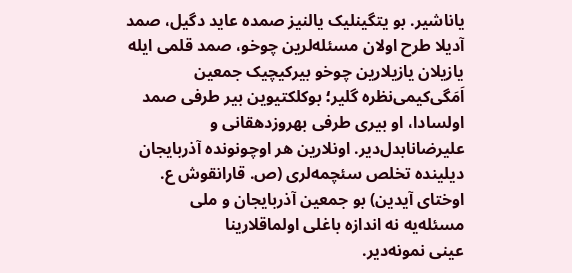یاناشیر. بو یتگینلیک یالنیز صمده عاید دگیل، صمد آدیلا طرح اولان مسئله‌لرین چوخو، صمد قلمی ایله یازیلان یازیلارین چوخو بیر‌کیچیک جمعین اَمَگی‌کیمی‌نظره گلیر؛ بو‌کلکتیوین بیر طرفی صمد اولسادا، او بیری طرفی بهروز‌دهقانی و علیرضا‌نابدل‌دیر. اونلارین هر اوچونونده آذربایجان دیلینده تخلص سئچمه‌لری (ص. قارانقوش ع. اوختای آیدین) بو جمعین آذربایجان و ملی مسئله‌یه ‌نه اندازه باغلی اولماقلارینا عینی ‌نمونه‌دیر.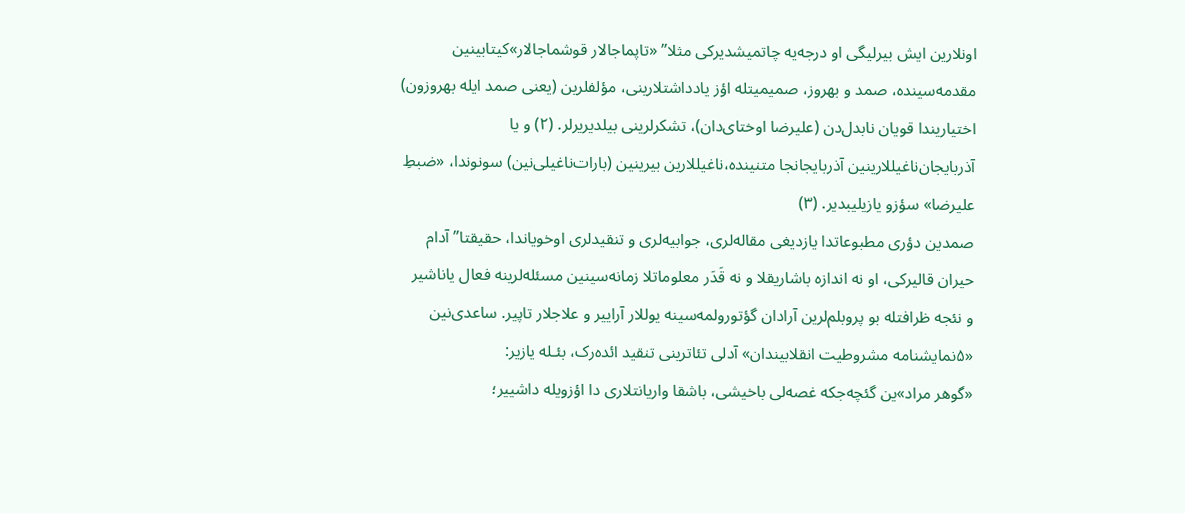اونلارین ایش بیرلیگی او درجه‌یه چاتمیشدیر‌کی مثلا” «تاپماجالار قوشماجالار»کیتابینین مقدمه‌سینده، صمد و بهروز، صمیمیتله اؤز یادداشتلارینی، مؤلفلرین (یعنی صمد ایله بهروزون) اختیاریندا قویان ‌نابدل‌دن (علیرضا اوختای‌دان)، تشکرلرینی بیلدیریرلر. (۲) و یا آذربایجان‌ناغیللارینین آذربایجانجا متنینده،‌ناغیللارین بیرینین (بارات‌ناغیلی‌نین) سونوندا، «ضبطِ علیرضا» سؤزو یازیلیبدیر. (۳)
صمدین دؤری مطبوعاتدا یازدیغی مقاله‌لری، جوابیه‌لری و تنقیدلری اوخویاندا، حقیقتا” آدام حیران قالیر‌کی، او‌ نه اندازه باشاریقلا و ‌نه قَدَر معلوماتلا زمانه‌سینین مسئله‌لرینه فعال یاناشیر و ‌نئجه ظرافتله بو پروبلم‌لرین آرادان گؤتورولمه‌سینه یوللار آراییر و علاجلار تاپیر. ساعدی‌نین «۵‌نمایشنامه مشروطیت انقلابیندان» آدلی تئاترینی تنقید ائده‌رک، بئـله یازیر:
«گوهر مراد»ین گئچه‌جکه غصه‌لی باخیشی، باشقا واریانتلاری دا اؤزویله داشییر؛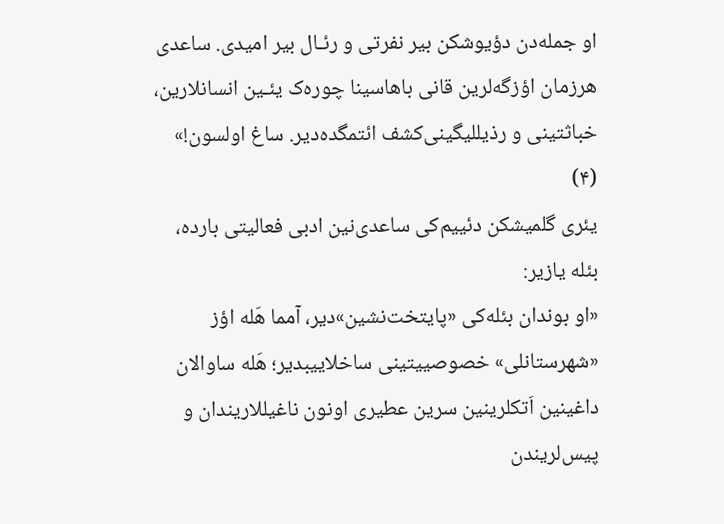او جمله‌دن دؤیوشکن بیر‌ نفرتی و رئـال بیر امیدی. ساعدی هرزمان اؤزگه‌لرین قانی باهاسینا چوره‌ک یئـین انسانلارین، خباثتینی و رذیللیگینی‌کشف ائتمگده‌دیر. ساغ اولسون!» (۴)
یئری گلمیشکن دئییم‌کی ساعدی‌نین ادبی فعالیتی بارده، بئله یازیر:
«او بوندان بئله‌کی «پایتخت‌نشین»دیر، آمما هَله اؤز «شهرستانلی» خصوصییتینی ساخلاییبدیر؛ هَله ساوالان داغینین اَتکلرینین سرین عطیری اونون ‌ناغیللاریندان و پیس‌لریندن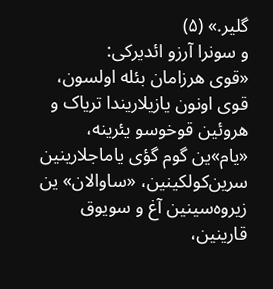گلیر.» (۵)
و سونرا آرزو ائدیر‌کی:
«قوی هرزامان بئله اولسون، قوی اونون یازیلاریندا تریاک و هروئین قوخوسو یئرینه، «یام»ین گوم گؤی یاماجلارینین سرین‌کولکینین، «ساوالان» ین زیروه‌سینین آغ و سویوق قارینین،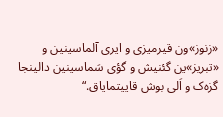«زنوز»ون قیرمیزی و ایری آلماسینین و «تبریز»ین گئنیش و گؤی سَماسینین دالینجا گزه‌ک و اَلی بوش قاییتمایاق.“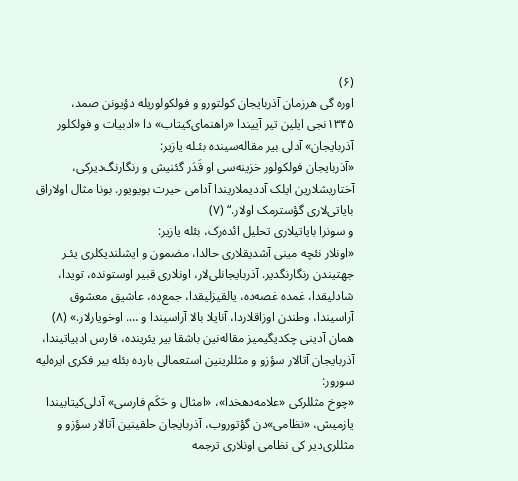(۶)
اوره گی هرزمان آذربایجان ‌کولتورو و فولکولوریله دؤیونن صمد، ۱۳۴۵‌نجی ایلین تیر آییندا «راهنمای‌کیتاب» دا «ادبیات و فولکلور آذربایجان» آدلی بیر مقاله‌سینده بئـله یازیر:
«آذربایجان فولکولور خزینه‌سی او قَدَر گئنیش و رنگارنگ‌دیر‌کی، آختاریشلارین ایلک آددیملاریندا آدامی حیرت بویویور. بونا مثال اولاراق بایاتی‌لاری گؤسترمک اولار.“ (۷)
و سونرا بایاتیلاری تحلیل ائده‌رک، بئله یازیر:
«اونلار‌ نئچه مینی آشدیقلاری حالدا، مضمون و ایشلندیکلری یئـر جهتیندن رنگارنگدیر. آذربایجانلی‌لار، اونلاری قبیر اوستونده، تویدا، شادلیقدا، غمده غصه‌ده، یالقیزلیقدا، جمع‌ده، عاشیق معشوق آراسیندا، وطندن اوزاقلاردا، آنایلا بالا آراسیندا و …. اوخویارلار.» (۸)
همان آدینی چکدیگیمیز مقاله‌نین باشقا بیر یئرینده، فارس ادبیاتیندا، آذربایجان آتالار سؤزو و مثللرینین استعمالی بارده بئله بیر فکری ایره‌لیه سورور:
«چوخ مثللر‌کی «علامه‌دهخدا»، «امثال و حَکَم فارسی» آدلی‌کیتابیندا یازمیش، «نظامی»دن گؤتوروب، آذربایجان حلقینین آتالار سؤزو و مثللری‌دیر کی ‌نظامی اونلاری ترجمه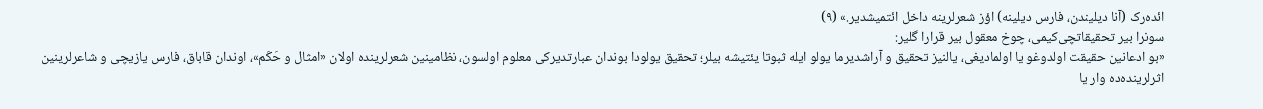ائده‌رک (آنا دیلیندن، فارس دیلینه) اؤز شعرلرینه داخل ائتمیشدیر.» (۹)
سونرا بیر تحقیقاتچی‌کیمی، چوخ معقول بیر قرارا گلیر:
«بو ادعانین حقیقت اولدوغو یا اولمادیغی، یالنیز تحقیق و آراشدیرما یولو ایله ثبوتا یئتیشه بیلر؛ تحقیق یولودا بوندان عبارتدیرکی معلوم اولسون، ‌نظامینین شعرلرینده اولان «امثال و حَکَم»، اوندان قاباق، فارس یازیچی و شاعرلرینین اثرلرینده‌ده وار یا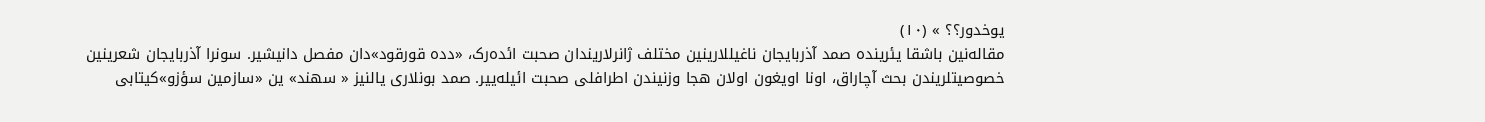یوخدور؟؟ » (۱۰)
مقاله‌نین باشقا یئرینده صمد آذربایجان‌ ناغیللارینین مختلف ژانرلاریندان صحبت ائده‌رک، «دده قورقود»دان مفصل دانیشیر. سونرا آذربایجان شعرینین خصوصیتلریندن بحث آچاراق، اونا اویغون اولان هجا وزنیندن اطرافلی صحبت ائیله‌ییر. صمد بونلاری یالنیز « سهند» ین «سازمین سؤزو»کیتابی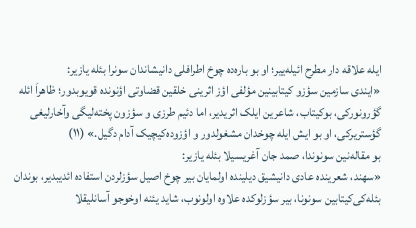ایله علاقه دار مطرح ائیله‌ییر؛ او بو باره‌ده چوخ اطرافلی دانیشاندان سونرا بئله یازیر:
«ایندی سازمین سؤزو‌ کیتابینین مؤلفی اؤز اثرینی خلقین قضاوتی اؤنونده قویوبدور؛ ظاهراَ ائله گؤرونور‌کی، بوکیتاب، شاعرین ایلک اثریدیر، اما دئیم طرزی و سؤزون پخته‌لیگی وآخارلیغی گؤستریرکی، او بو ایش ایله چوخدان مشغولدور و اؤزوده‌کیچیک آدام دگیل.» (۱۱)
بو مقاله‌نین سونوندا، صمد جان آغریسیلا بئله یازیر:
«سهند، شعرینده عادی دانیشیق دیلینده اولمایان بیر چوخ اصیل سؤزلردن استفاده ائدیبدیر، بوندان بئله‌کی‌کیتابین سونونا، بیر سؤزلوکده علاوه اولونوب، شاید یئنه اوخوجو آسانلیقلا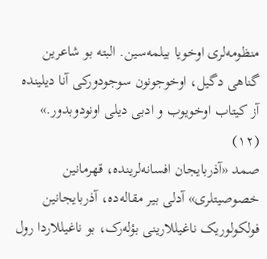منظومه‌لری اوخویا بیلمه‌سین. البته بو شاعرین گناهی دگیل، اوخوجونون سوجودور‌کی آنا دیلینده آز‌ کیتاب اوخویوب و ادبی دیلی اونودوبدور.» (۱۲)
صمد «آذربایجان افسانه‌لرینده، قهرمانین خصوصیتلری» آدلی بیر مقاله‌ده، آذربایجانین فولکولوریک ‌ناغیللارینی بؤله‌رک، بو‌ ناغیللاردا رول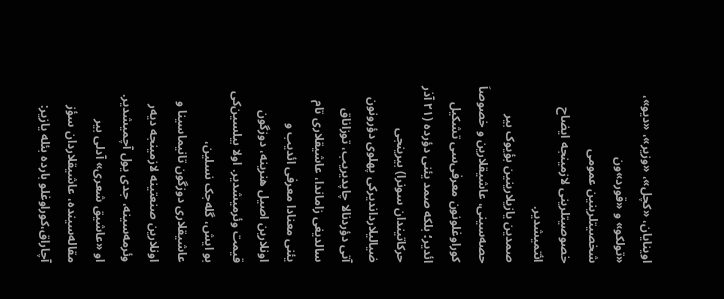اوینایان، «کچل»، «وزیر»، «دیو»، «تولکو» و «قورد»ون شخصیتلرینین عمومی خصوصیتلرینی لازمینجه ایضاح ائتمیشدیر.
صمدین یازیلارینین بؤیوک بیر حصه‌سینی، عاشیقلارین و خصوصاَ‌ کوراوغلونون معرفی‌سی تشکیل ائدیر؛ بلکه صمد یئنی دؤرده (۲۱ آذر حرکاتیندان سونرا) بیرینجی ضیالیلارداندیر‌کی پهلوی دؤرونون آتی دؤرد‌نالا چاپدیریب، توزاناق سالدیغی زاماندا، عاشیقلاری تام یئنی معنادا معرفی ائدیب و اونلارین اصیل هنرینه، دوزگون قیمت وئرمیشدیر. اولا بیلسین‌کی بو ایش، گله‌جک‌ نسلین، عاشیقلاری دوزگون تانیماسینا و اونلارین صنعتینه لازمینجه دیه‌ر وئرمه‌سینه، جدی یول آچمیشدیر. او «عاشیق شعری» آدلی بیر مقاله‌سینده، عاشیقلاردان سؤز آچاراق،‌کوراوغلو بارده بئله یازیر: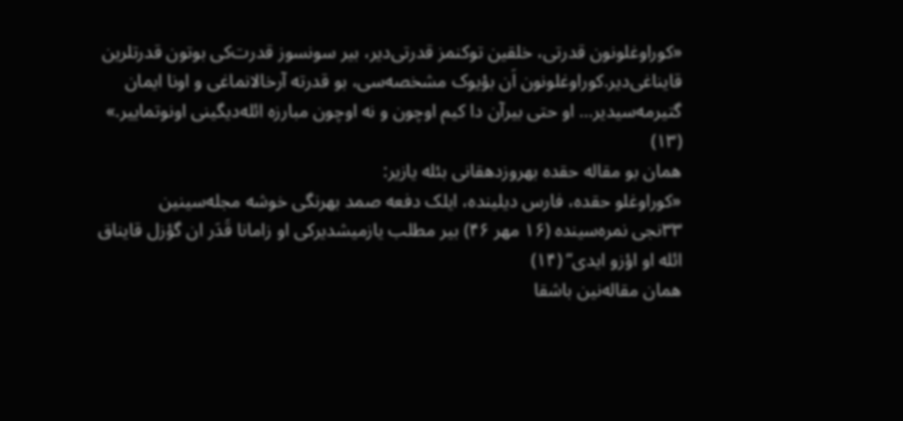«کوراوغلونون قدرتی، خلقین توکنمز قدرتی‌دیر، بیر سونسوز قدرت‌کی بوتون قدرتلرین قایناغی‌دیر.کوراوغلونون اَن بؤیوک مشخصه‌سی، بو قدرته آرخالانماغی و اونا ایمان گتیرمه‌سیدیر… او حتی بیرآن دا‌ کیم اوچون و‌ نه اوچون مبارزه ائله‌دیگینی اونوتماییر.» (۱۳)
همان بو مقاله حقده بهروز‌دهقانی بئله یازیر:
«کوراوغلو حقده، فارس دیلینده، ایلک دفعه صمد بهرنگی خوشه مجله‌سینین ۳۳‌نجی ‌نمره‌سینده (۱۶ مهر ۴۶) بیر مطلب یازمیشدیر‌کی او زامانا قَدَر ان گؤزل قایناق ائله او اؤزو ایدی“ (۱۴)
همان مقاله‌نین باشقا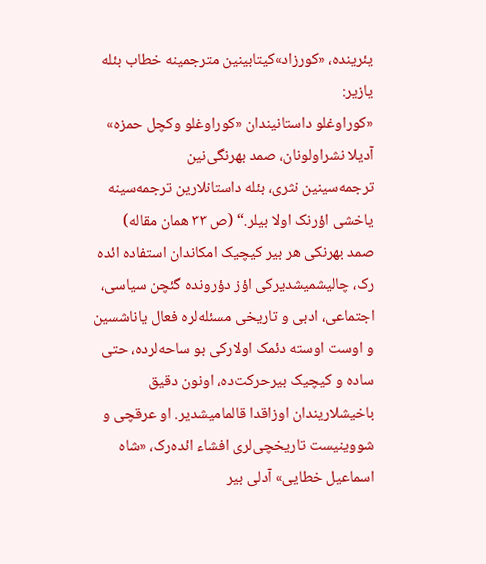یئرینده، «کورزاد»کیتابینین مترجمینه خطاب بئله یازیر:
«کوراوغلو داستانیندان «کوراوغلو و‌کچل حمزه» آدیلا ‌نشراولونان، صمد بهرنگی‌نین ترجمه‌سینین ‌نثری، بئله داستانلارین ترجمه‌سینه یاخشی اؤرنک اولا بیلر.“ (ص ۳۳ همان مقاله)
صمد بهرنکی هر بیر‌ کیچیک امکاندان استفاده ائده رک، چالیشمیشدیرکی اؤز دؤرونده گئچن ‌سیاسی، اجتماعی، ادبی و تاریخی مسئله‌لره فعال یاناشسین و اوست اوسته دئمک اولار‌کی بو ساحه‌لرده، حتی ساده و‌ کیچیک بیرحرکت‌ده، اونون دقیق باخیشلاریندان اوزاقدا قالمامیشدیر. او عرقچی و شووینیست تاریخچی‌لری افشاء ائده‌رک، «شاه اسماعیل خطایی» آدلی بیر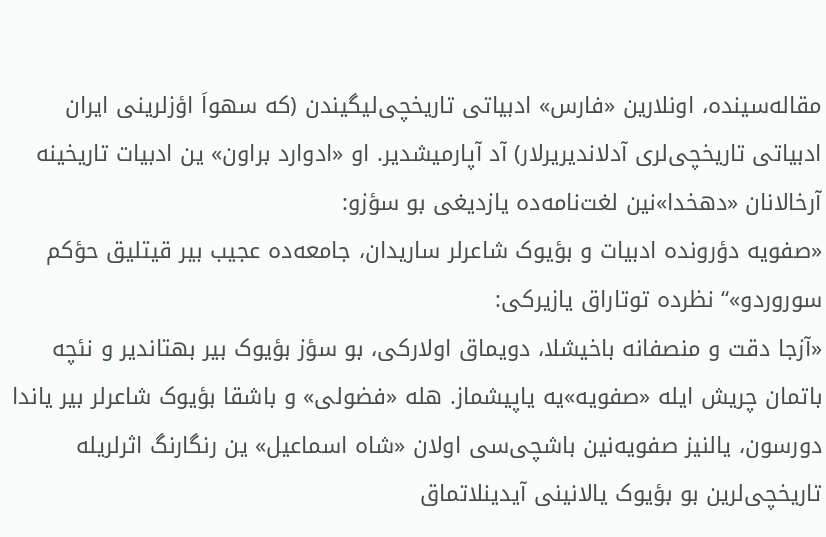مقاله‌سینده، اونلارین «فارس» ادبیاتی تاریخچی‌لیگیندن (که سهواَ اؤزلرینی ایران ادبیاتی تاریخچی‌لری آدلاندیریرلار) آد آپارمیشدیر. او «ادوارد براون» ین ادبیات تاریخینه آرخالانان «دهخدا»نین لغت‌نامه‌ده یازدیغی بو سؤزو:
«صفویه دؤرونده ادبیات و بؤیوک شاعرلر ساریدان، جامعه‌ده عجیب بیر قیتلیق حؤکم سوروردو»“ نظرده توتاراق یازیر‌کی:
«آزجا دقت و منصفانه باخیشلا، دویماق اولار‌کی، بو سؤز بؤیوک بیر بهتاندیر و‌ نئچه باتمان چریش ایله «صفویه»یه یاپیشماز. هله «فضولی» و باشقا بؤیوک شاعرلر بیر یاندا دورسون، یالنیز صفویه‌نین باشچی‌سی اولان «شاه اسماعیل» ین رنگارنگ اثرلریله تاریخچی‌لرین بو بؤیوک یالانینی آیدینلاتماق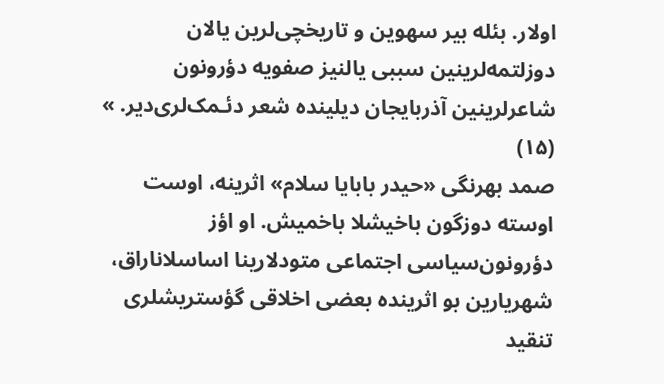اولار. بئله بیر سهوین و تاریخچی‌لرین یالان دوزلتمه‌لرینین سببی یالنیز صفویه دؤرونون شاعرلرینین آذربایجان دیلینده شعر دئـمک‌لری‌دیر. » (۱۵)
صمد بهرنگی «حیدر بابایا سلام» اثرینه، اوست اوسته دوزگون باخیشلا باخمیش. او اؤز دؤرونون‌سیاسی اجتماعی متودلارینا اساسلاناراق، شهریارین بو اثرینده بعضی اخلاقی گؤستریشلری تنقید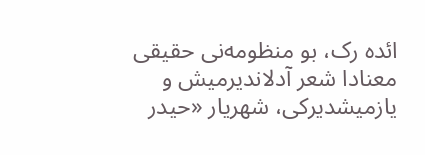ائده رک، بو منظومه‌نی حقیقی معنادا شعر آدلاندیرمیش و یازمیشدیر‌کی، شهریار «حیدر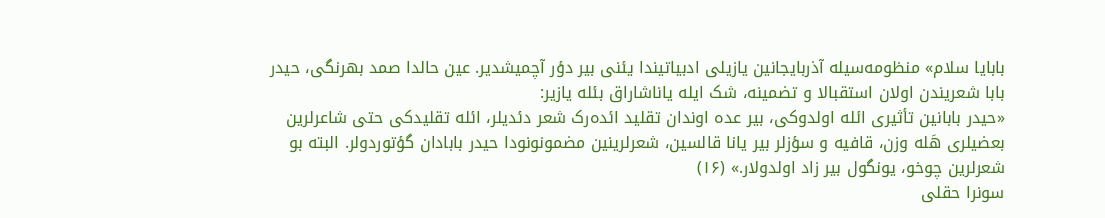بابایا سلام» منظومه‌سیله آذربایجانین یازیلی ادبیاتیندا یئنی بیر دؤر آچمیشدیر. عین حالدا صمد بهرنگی، حیدر بابا شعریندن اولان استقبالا و تضمینه، شک ایله یاناشاراق بئله یازیر:
«حیدر بابانین تأثیری ائله اولدو‌کی، بیر عده اوندان تقلید ائده‌رک شعر دئدیلر، ائله تقلید‌کی حتی شاعرلرین بعضیلری هَله وزن، قافیه و سؤزلر بیر یانا قالسین، شعرلرینین مضمونونودا حیدر بابادان گؤتوردولر. البته بو شعرلرین چوخو، یونگول بیر زاد اولدولار.» (۱۶)
سونرا حقلی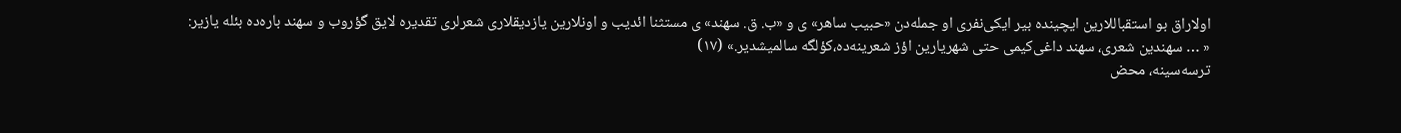اولاراق بو استقباللارین ایچینده بیر ایکی‌نفری او جمله‌دن «حبیب ساهر» ی و «ب. ق. سهند» ی مستثنا ائدیب و اونلارین یازدیقلاری شعرلری تقدیره لایق گؤروب و سهند باره‌ده بئله یازیر:
« … سهندین شعری، سهند داغی‌کیمی حتی شهریارین اؤز شعرینه‌ده،‌کؤلگه سالمیشدیر.» (۱۷)
ترسه‌سینه، محض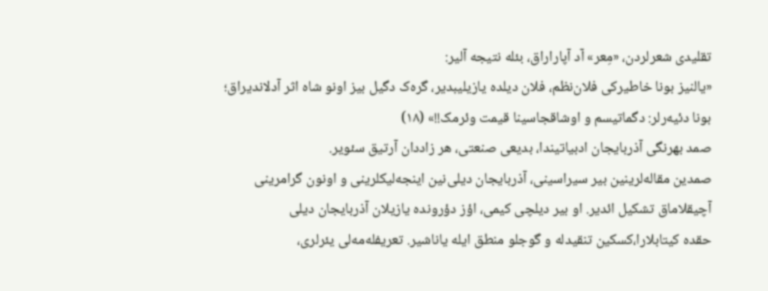تقلیدی شعرلردن، «مِعر» آد آپاراراق، بئله ‌نتیجه آلیر:
«یالنیز بونا خاطیر‌کی فلان‌نظم، فلان دیلده یازیلیبدیر، گره‌ک دگیل بیز اونو شاه اثر آدلاندیراق؛ بونا دئیه‌رلر: دگماتیسم و اوشاقجاسینا قیمت وئرمک!!» (۱۸)
صمد بهرنگی آذربایجان ادبیاتیندا، بدیعی صنعتی، هر زاددان آرتیق سئویر.
صمدین مقاله‌لرینین بیر‌ سیراسینی، آذربایجان دیلی‌نین اینجه‌لیکلرینی و اونون گرامرینی آچیقلاماق تشکیل ائدیر. او بیر دیلچی ‌کیمی، اؤز دؤرونده یازیلان آذربایجان دیلی حقده ‌کیتابلارا،‌کسکین تنقیدله و گوجلو منطق ایله یاناشیر. تعریفله‌مه‌لی یئرلری،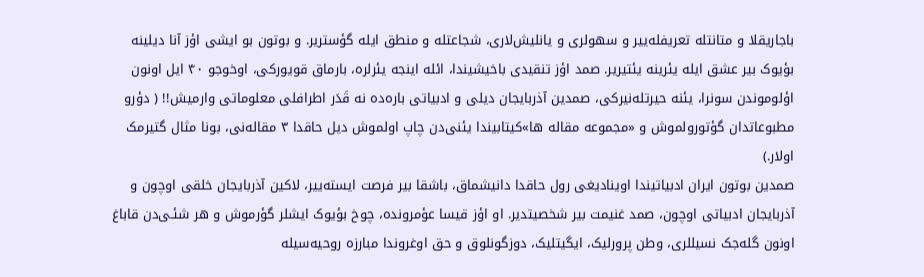باجاریقلا و متانتله تعریفله‌ییر و سهولری و یانلیش‌لاری، شجاعتله و منطق ایله گؤستریر. و بوتون بو ایشی اؤز آنا دیلینه بؤیوک بیر عشق ایله یئرینه یئتیریر. صمد اؤز تنقیدی باخیشیندا، ائله اینجه یئرلره، بارماق قویور‌کی، اوخوجو ۴۰ ایل اونون اؤلوموندن سونرا، یئنه حیرتله‌نیر‌کی، صمدین آذربایجان دیلی و ادبیاتی باره‌ده ‌نه قَدَر اطرافلی معلوماتی وارمیش!! ( دؤرو مطبوعاتدان گؤتورولموش و «مجموعه مقاله ها»کیتابیندا یئنی‌دن چاپ اولموش دیل حاقدا ۳ مقاله‌نی، بونا مثال گتیرمک اولار.)
صمدین بوتون ایران ادبیاتیندا اوینادیغی رول حاقدا دانیشماق، باشقا بیر فرصت ایسته‌ییر، لاکین آذربایجان خلقی اوچون و آذربایجان ادبیاتی اوچون، صمد غنیمت بیر شخصیتدیر. او اؤز قیسا عؤمرونده، چوخ بؤیوک ایشلر گؤرموش و هر شئـی‌دن قاباغ اونون گله‌جک ‌نسیللری، وطن پرورلیک، ایگیتلیک، دوزگونلوق و حق اوغروندا مبارزه روحیه‌سیله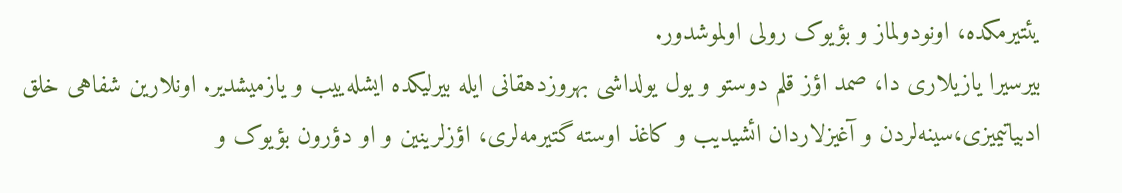یئتیرمکده، اونودولماز و بؤیوک رولی اولموشدور.
بیرسیرا یازیلاری دا، صمد اؤز قلم دوستو و یول یولداشی بهروز‌دهقانی ایله بیرلیکده ایشله‌ییب و یازمیشدیر. اونلارین شفاهی خلق ادبیاتیمیزی،‌سینه‌لردن و آغیزلاردان ائشیدیب و‌ کاغذ اوسته گتیرمه‌لری، اؤزلرینین و او دؤرون بؤیوک و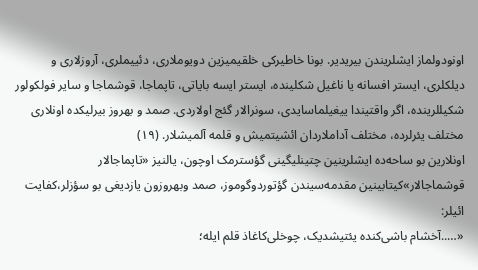اونودولماز ایشلریندن بیریدیر. بونا خاطیر‌کی خلقیمیزین دویوملاری، دئییملری، آروزلاری و دیلکلری، ایستر افسانه یا ‌ناغیل شکلینده، ایستر ایسه بایاتی، تاپماجا، قوشماجا و سایر فولکولور شکیللرینده، اگر واقتیندا ییغیلماسایدی، سونرالار گئج اولاردی. صمد و بهروز بیرلیکده اونلاری مختلف یئرلرده، مختلف آداملاردان ائشیتمیش و قلمه آلمیشلار. (۱۹)
اونلارین بو ساحه‌ده ایشلرینین چتینلیگینی گؤسترمک اوچون، یالنیز «تاپماجالار قوشماجالار»کیتابینین مقدمه‌سیندن گؤتوردوگوموز، صمد وبهروزون یازدیغی بو سؤزلر،کفایت ائیلر:
«…..آخشام باشی‌کنده یئتیشدیک، چوخلی‌کاغاذ قلم ایله؛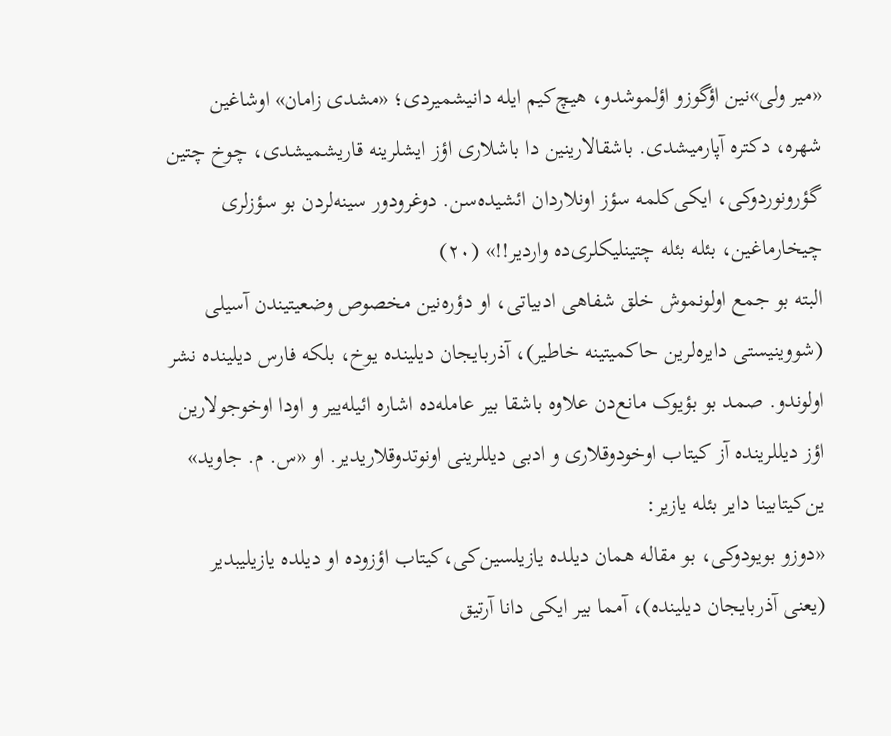«میر ولی»نین اؤگوزو اؤلموشدو، هیچ‌کیم ایله دانیشمیردی؛ «مشدی زامان» اوشاغین شهره، دکتره آپارمیشدی. باشقالارینین دا باشلاری اؤز ایشلرینه قاریشمیشدی، چوخ چتین گؤرونوردو‌کی، ایکی‌کلمه سؤز اونلاردان ائشیده‌سن. دوغرودور ‌سینه‌لردن بو سؤزلری چیخارماغین، بئله بئله چتینلیکلری‌ده واردیر!!» (۲۰)
البته بو جمع اولونموش خلق شفاهی ادبیاتی، او دؤره‌نین مخصوص وضعیتیندن آسیلی (شووینیستی دایره‌لرین حاکمیتینه خاطیر)، آذربایجان دیلینده یوخ، بلکه فارس دیلینده ‌نشر اولوندو. صمد بو بؤیوک مانع‌دن علاوه باشقا بیر عامله‌ده اشاره ائیله‌ییر و اودا اوخوجولارین اؤز دیللرینده آز‌ کیتاب اوخودوقلاری و ادبی دیللرینی اونوتدوقلاریدیر. او «س. م. جاوید» ین‌کیتابینا دایر بئله یازیر:
«دوزو بویودوکی، بو مقاله همان دیلده یازیلسین‌کی،‌کیتاب اؤزوده او دیلده یازیلیبدیر (یعنی آذربایجان دیلینده)، آمما بیر ایکی دانا آرتیق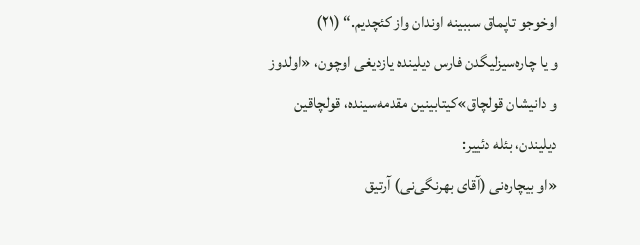اوخوجو تاپماق سببینه اوندان واز‌ کئچدیم.“ (۲۱)
و یا چاره‌سیزلیگدن فارس دیلینده یازدیغی اوچون، «اولدوز و دانیشان قولچاق»کیتابینین مقدمه‌سینده، قولچاقین دیلیندن، بئله دئییر:
«او بیچاره‌نی (آقای بهرنگی‌نی) آرتیق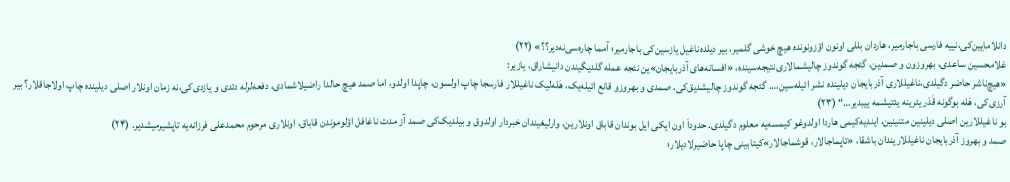دانلامایین‌کی،‌نییه فارسی باجارمیر، هاردان بللی اونون اؤزونونده هیچ خوشی گلمیر، بیر دیلده‌ناغیل یازسین‌کی باجارمیر؛ آمما چاره‌سی‌نه‌دیر؟؟» (۲۲)
غلامحسین ساعدی، بهروزون و صمدین، گئجه گوندوز چالیشمالاری‌نتیجه‌سینده، «افسانه‌های آذربایجان»ین ‌نئجه عمله گلدیگیندن دانیشاراق، یازیر:
«هیچ‌ناشر حاضر دگیلدی،‌ناغیللاری آذربایجان دیلینده‌ نشر ائیله‌سین…. گئجه گوندوز چالیشدیق‌کی، صمدی و بهروزو قانع ائیله‌یک، هَله‌لیک ‌ناغیللار فارسجا چاپ اولسون، چاپدا اولدو، اما صمد هیچ حالدا راضیلاشمادی، دفعه‌لرله دئدی و یازدی‌کی،‌نه زمان اونلار اصلی دیلینده چاپ اولاجاقلار؟ بیر آرزی‌کی، هَله بوگونه قَدَر یئرینه یئتیشمه ییبدیر…“ (۲۳)
بو‌ ناغیللارین اصلی دیلینین متنینین، ایندیه‌کیمی هاردا اولدوغو‌ کیمسه‌یه معلوم دگیلدی. حدوداَ اون ایکی ایل بوندان قاباق اونلارین، وارلیغیندان خبردار اولدوق و بیلدیک‌کی صمد آز مدت‌ ناغافل اؤلوموندن قاباق، اونلاری مرحوم محمدعلی فرزانه‌یه تاپشیرمیشدیر. (۲۴)
صمد و بهروز آذربایجان ‌ناغیللاریندان باشقا، «تاپماجالار، قوشماجالار»کیتابینی چاپا حاضیرلادیلار؛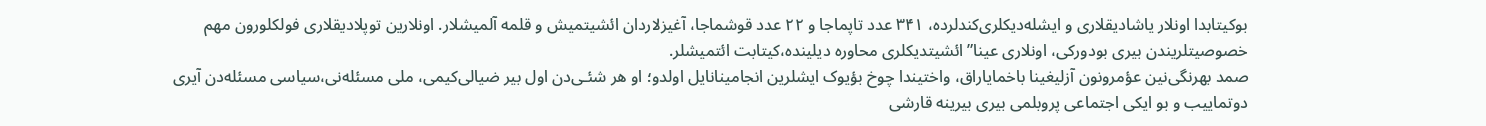بو‌کیتابدا اونلار یاشادیقلاری و ایشله‌دیکلری‌کندلرده، ۳۴۱ عدد تاپماجا و ۲۲ عدد قوشماجا، آغیزلاردان ائشیتمیش و قلمه آلمیشلار. اونلارین توپلادیقلاری فولکلورون مهم خصوصیتلریندن بیری بودور‌کی، اونلاری عینا” ائشیتدیکلری محاوره دیلینده،‌کیتابت ائتمیشلر.
صمد بهرنگی‌نین عؤمرونون آزلیغینا باخمایاراق، واختیندا چوخ بؤیوک ایشلرین انجامینا‌نایل اولدو؛ او هر شئـی‌دن اول بیر ضیالی‌کیمی، ملی مسئله‌نی،‌سیاسی مسئله‌دن آیری دوتماییب و بو ایکی اجتماعی پروبلمی بیری بیرینه قارشی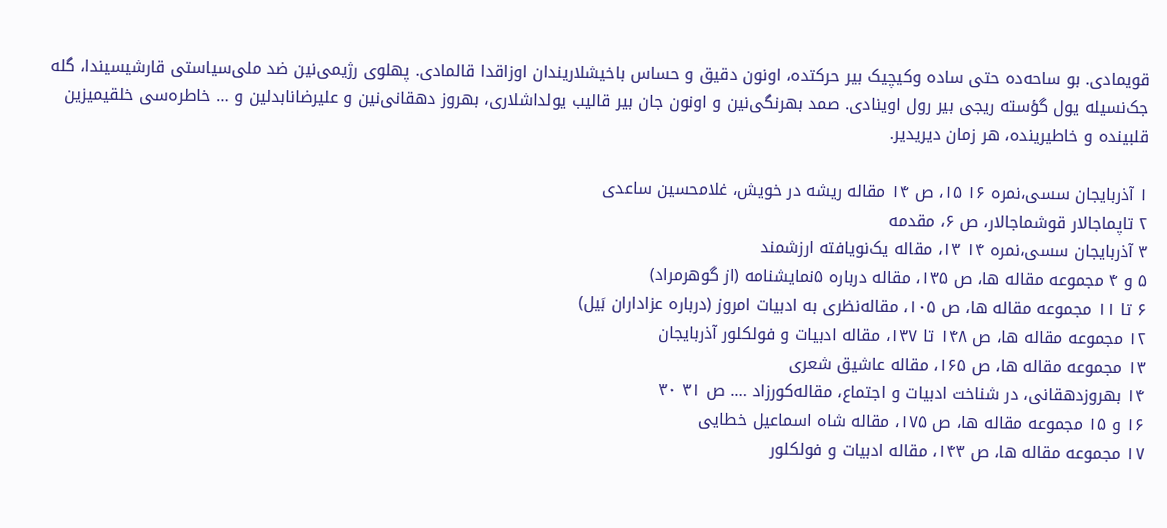قویمادی. بو ساحه‌ده حتی ساده و‌کیچیک بیر حرکتده، اونون دقیق و حساس باخیشلاریندان اوزاقدا قالمادی. پهلوی رژیمی‌نین ضد ملی‌سیاستی قارشیسیندا، گله جک‌نسیله یول گؤسته ریجی بیر رول اوینادی. صمد بهرنگی‌نین و اونون جان بیر قالیب یولداشلاری، بهروز‌ دهقانی‌نین و علیرضا‌نابدلین و … خاطره‌سی خلقیمیزین قلبینده و خاطیرینده، هر زمان ‌دیریدیر.

۱ آذربایجان سسی،‌نمره ۱۶ ۱۵، ص ۱۴ مقاله ریشه در خویش، غلامحسین ساعدی
۲ تاپماجالار قوشماجالار، ص ۶، مقدمه
۳ آذربایجان سسی،‌نمره ۱۴ ۱۳، مقاله یک‌نویافته ارزشمند
۵ و ۴ مجموعه مقاله ها، ص ۱۳۵، مقاله درباره ۵‌نمایشنامه (از گوهرمراد)
۶ تا ۱۱ مجموعه مقاله ها، ص ۱۰۵، مقاله‌نظری به ادبیات امروز (درباره عزاداران بَیل)
۱۲ مجموعه مقاله ها، ص ۱۴۸ تا ۱۳۷، مقاله ادبیات و فولکلور آذربایجان
۱۳ مجموعه مقاله ها، ص ۱۶۵، مقاله عاشیق شعری
۱۴ بهروز‌دهقانی، در شناخت ادبیات و اجتماع، مقاله‌کورزاد …. ص ۳۱ ۳۰
۱۶ و ۱۵ مجموعه مقاله ها، ص ۱۷۵، مقاله شاه اسماعیل خطایی
۱۷ مجموعه مقاله ها، ص ۱۴۳، مقاله ادبیات و فولکلور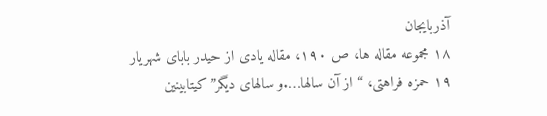آذربایجان
۱۸ مجموعه مقاله ها، ص ۱۹۰، مقاله یادی از حیدر بابای شهریار
۱۹ حمزه فراهتی، “از آن سالها….و سالهای دیگر”کیتابینین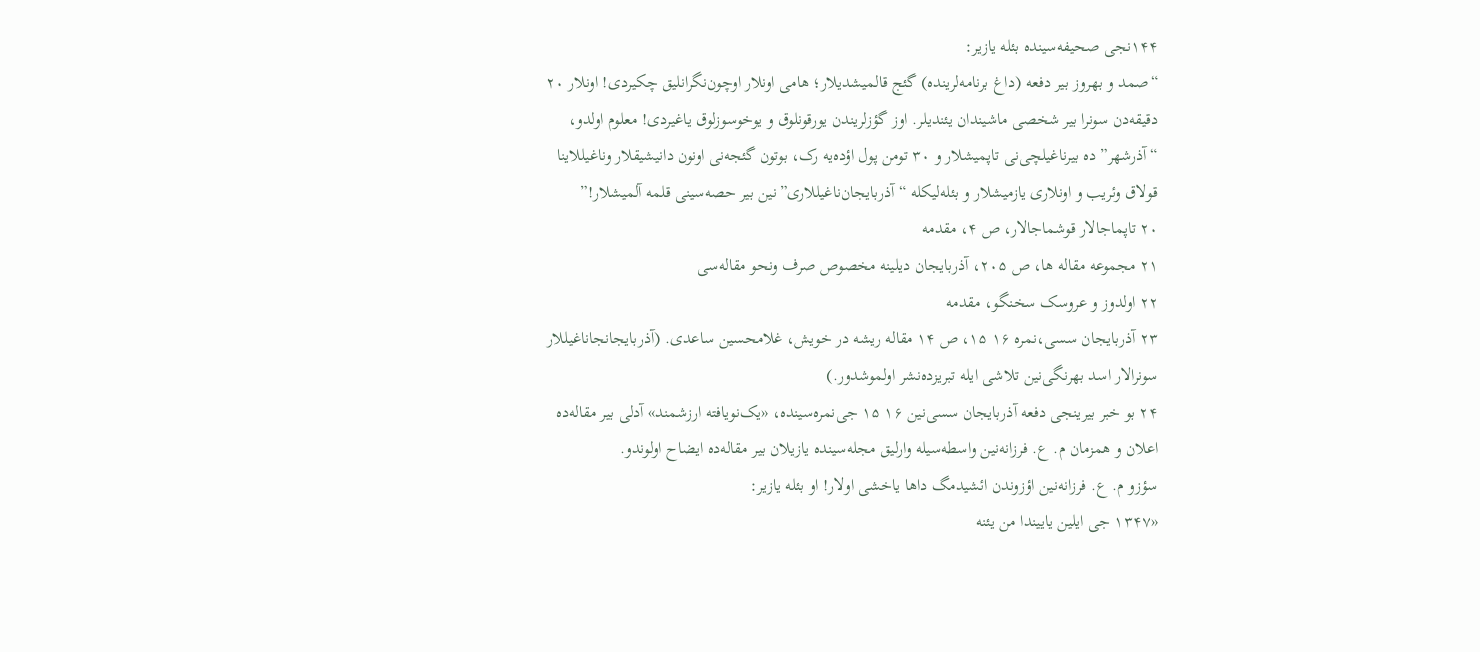۱۴۴‌نجی صحیفه‌سینده بئله یازیر:
“صمد و بهروز بیر دفعه (داغ برنامه‌لرینده) گئج قالمیشدیلار؛ هامی اونلار اوچون‌نگرانلیق چکیردی! اونلار ۲۰ دقیقه‌دن سونرا بیر شخصی ماشیندان یئندیلر. اوز گؤزلریندن یورقونلوق و یوخوسوزلوق یاغیردی! معلوم اولدو، “آذرشهر”ده بیر‌ناغیلچی‌نی تاپمیشلار و ۳۰ تومن پول اؤده‌یه رک، بوتون گئجه‌نی اونون دانیشیقلار و‌ناغیللاینا قولاق وئریب و اونلاری یازمیشلار و بئله‌لیکله “آذربایجان‌ناغیللاری”نین بیر حصه‌سینی قلمه آلمیشلار!”
۲۰ تاپماجالار قوشماجالار، ص ۴، مقدمه
۲۱ مجموعه مقاله ها، ص ۲۰۵، آذربایجان دیلینه مخصوص صرف و‌نحو مقاله‌سی
۲۲ اولدوز و عروسک سخنگو، مقدمه
۲۳ آذربایجان سسی،‌نمره ۱۶ ۱۵، ص ۱۴ مقاله ریشه در خویش، غلامحسین ساعدی. (آذربایجانجا‌ناغیللار سونرالار اسد بهرنگی‌نین تلاشی ایله تبریزده‌نشر اولموشدور.)
۲۴ بو خبر بیرینجی دفعه آذربایجان سسی‌نین ۱۶ ۱۵ جی‌نمره‌سینده، «یک‌نویافته ارزشمند» آدلی بیر مقاله‌ده اعلان و همزمان م. ع. فرزانه‌نین واسطه‌سیله وارلیق مجله‌سینده یازیلان بیر مقاله‌ده ایضاح اولوندو.
سؤزو م. ع. فرزانه‌نین اؤزوندن ائشیدمگ داها یاخشی اولار! او بئله یازیر:
«۱۳۴۷ جی ایلین یاییندا من یئنه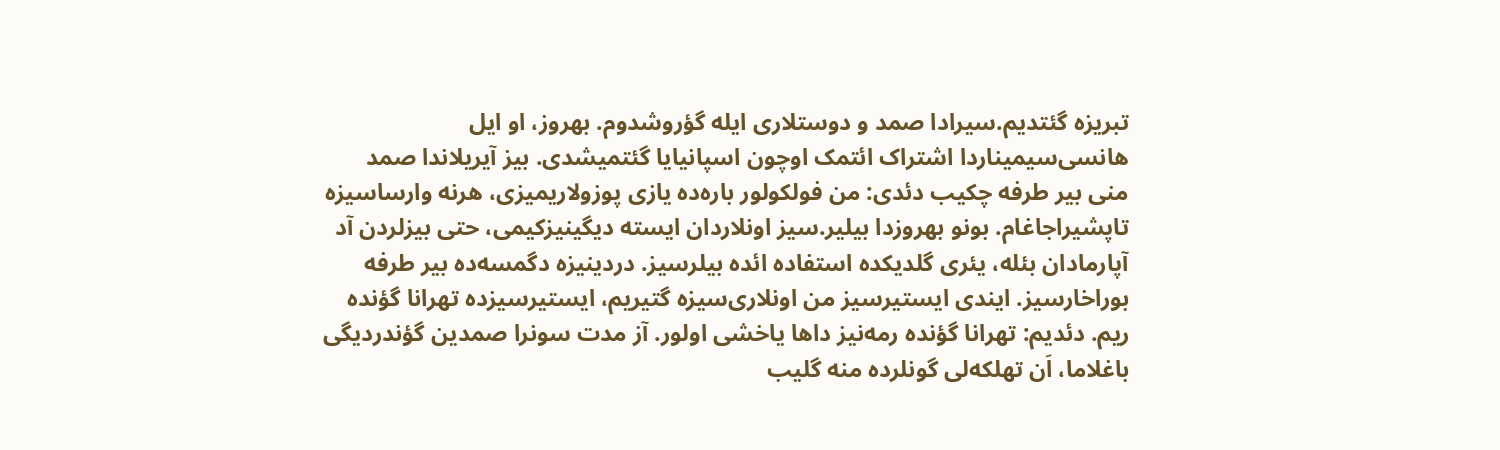تبریزه گئتدیم.سیرادا صمد و دوستلاری ایله گؤروشدوم. بهروز، او ایل هانسی‌سیمیناردا اشتراک ائتمک اوچون اسپانیایا گئتمیشدی. بیز آیریلاندا صمد منی بیر طرفه چکیب دئدی: من فولکولور باره‌ده یازی پوزولاریمیزی، هر‌نه وارسا‌سیزه تاپشیراجاغام. بونو بهروزدا بیلیر.سیز اونلاردان ایسته دیگینیز‌کیمی، حتی بیزلردن آد آپارمادان بئله، یئری گلدیکده استفاده ائده بیلرسیز. دردینیزه دگمسه‌ده بیر طرفه بوراخارسیز. ایندی ایستیرسیز من اونلاری‌سیزه گتیریم، ایستیرسیز‌ده تهرانا گؤنده ریم. دئدیم: تهرانا گؤنده رمه‌نیز داها یاخشی اولور. آز مدت سونرا صمدین گؤندردیگی باغلاما، اَن تهلکه‌لی گونلرده منه گلیب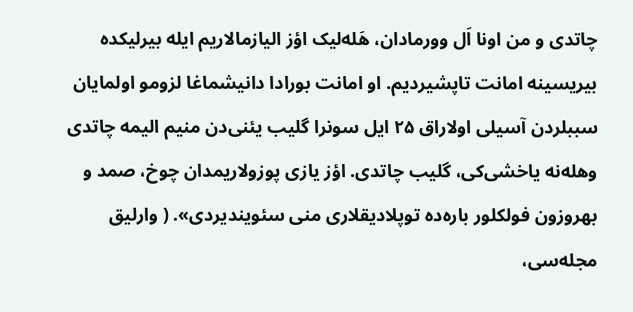چاتدی و من اونا اَل وورمادان، هَله‌لیک اؤز الیازمالاریم ایله بیرلیکده بیریسینه امانت تاپشیردیم. او امانت بورادا دانیشماغا لزومو اولمایان سببلردن آسیلی اولاراق ۲۵ ایل سونرا گلیب یئنی‌دن منیم الیمه چاتدی وهله‌نه یاخشی‌کی، گلیب چاتدی. اؤز یازی پوزولاریمدان چوخ، صمد و بهروزون فولکلور باره‌ده توپلادیقلاری منی سئویندیردی». ( وارلیق مجله‌سی،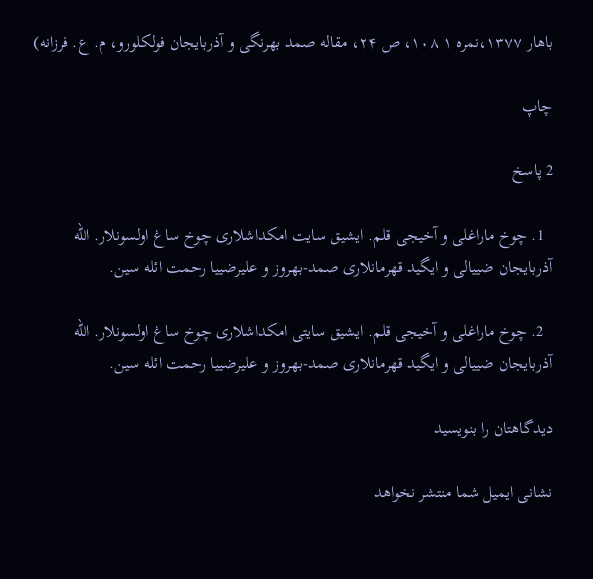باهار ۱۳۷۷،‌نمره ۱ ۱۰۸، ص ۲۴، مقاله صمد بهرنگی و آذربایجان فولکلورو، م. ع. فرزانه)

چاپ

2 پاسخ

  1. چوخ ماراغلی و آخیجی قلم. ایشیق سایت امکداشلاری چوخ ساغ اولسونلار. الله آذربایجان ضییالی و ایگید قهرمانلاری صمد-بهروز و علیرضییا رحمت ائله سین.

  2. چوخ ماراغلی و آخیجی قلم. ایشیق سایتی امکداشلاری چوخ ساغ اولسونلار. الله آذربایجان ضییالی و ایگید قهرمانلاری صمد-بهروز و علیرضییا رحمت ائله سین.

دیدگاهتان را بنویسید

نشانی ایمیل شما منتشر نخواهد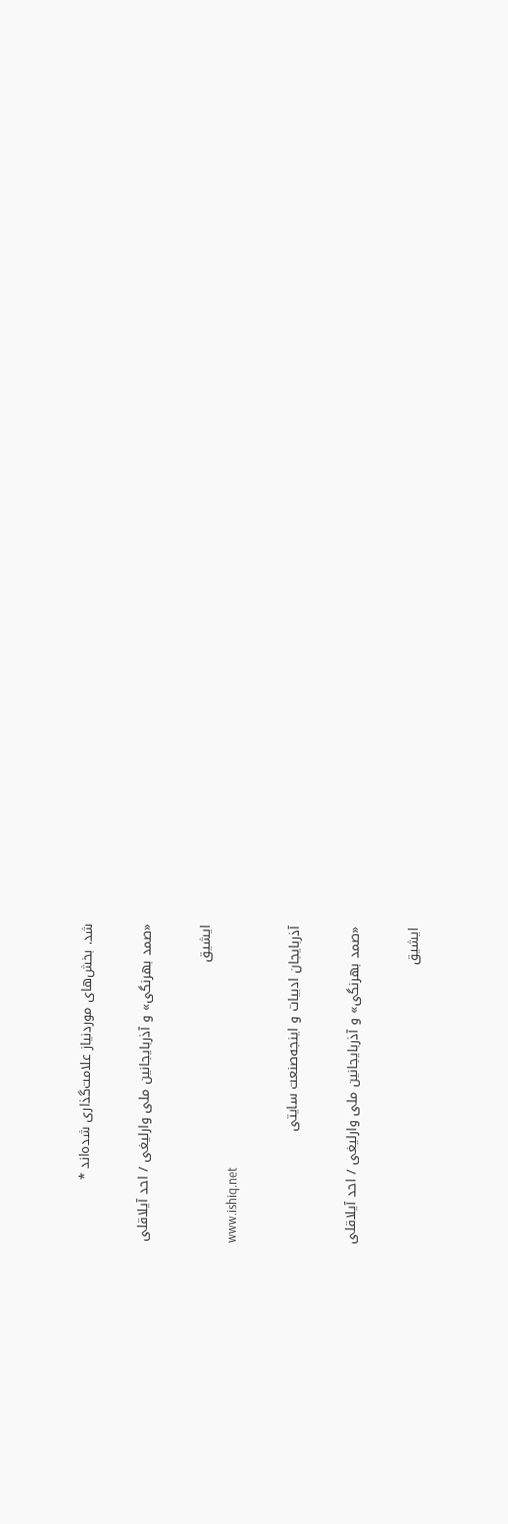شد. بخش‌های موردنیاز علامت‌گذاری شده‌اند *

«صمد بهرنگی» و آذربایجانین ملی وارلیغی / احد آیلاقلی

ایشیق
www.ishiq.net

آذربایجان ادبیات و اینجه‌صنعت سایتی

«صمد بهرنگی» و آذربایجانین ملی وارلیغی / احد آیلاقلی

ایشیق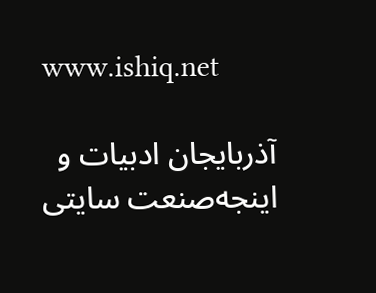www.ishiq.net

آذربایجان ادبیات و اینجه‌صنعت سایتی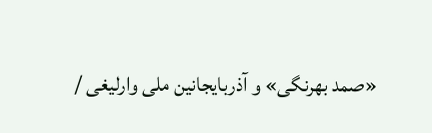«صمد بهرنگی» و آذربایجانین ملی وارلیغی /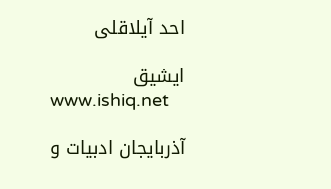احد آیلاقلی

ایشیق
www.ishiq.net

آذربایجان ادبیات و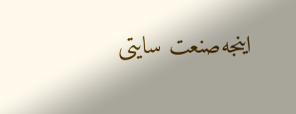اینجه‌صنعت سایتی